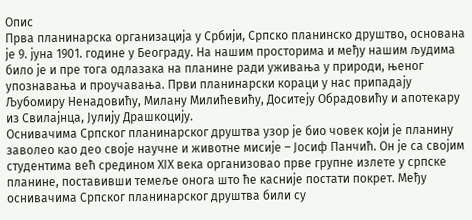Опис
Прва планинарска организација у Србији, Српско планинско друштво, основана је 9. јуна 1901. године у Београду. На нашим просторима и међу нашим људима било је и пре тога одлазака на планине ради уживања у природи, њеног упознавања и проучавања. Први планинарски кораци у нас припадају Љубомиру Ненадовићу, Милану Милићевићу, Доситеју Обрадовићу и апотекару из Свилајнца, Јулију Драшкоцију.
Оснивачима Српског планинарског друштва узор је био човек који је планину заволео као део своје научне и животне мисије – Јосиф Панчић. Он је са својим студентима већ средином XIX века организовао прве групне излете у српске планине, поставивши темеље онога што ће касније постати покрет. Међу оснивачима Српског планинарског друштва били су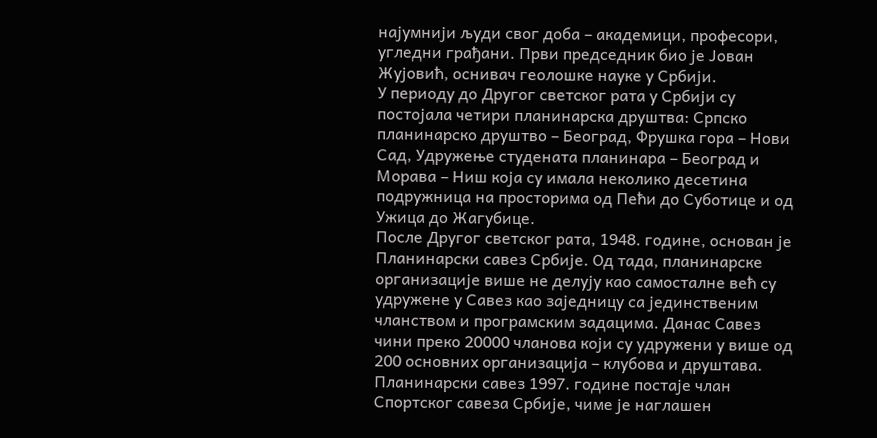најумнији људи свог доба – академици, професори, угледни грађани. Први председник био је Јован Жујовић, оснивач геолошке науке у Србији.
У периоду до Другог светског рата у Србији су постојала четири планинарска друштва: Српско планинарско друштво – Београд, Фрушка гора – Нови Сад, Удружење студената планинара – Београд и Морава – Ниш која су имала неколико десетина подружница на просторима од Пећи до Суботице и од Ужица до Жагубице.
После Другог светског рата, 1948. године, основан је Планинарски савез Србије. Од тада, планинарске организације више не делују као самосталне већ су удружене у Савез као заједницу са јединственим чланством и програмским задацима. Данас Савез чини преко 20000 чланова који су удружени у више од 200 основних организација – клубова и друштава.
Планинарски савез 1997. године постаје члан Спортског савеза Србије, чиме је наглашен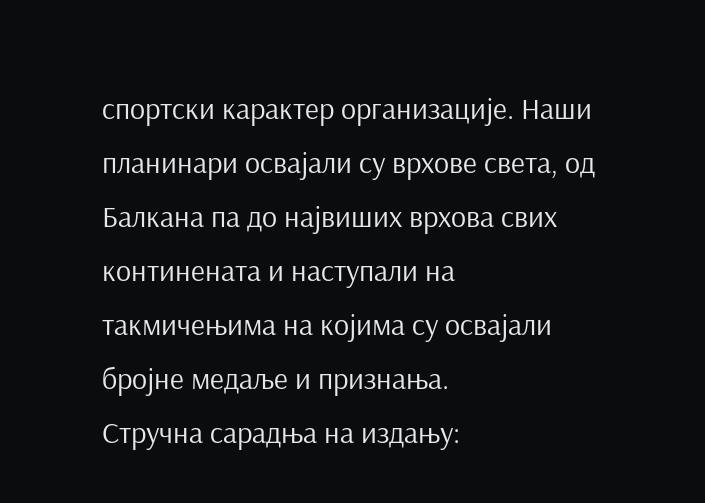спортски карактер организације. Наши планинари освајали су врхове света, од Балкана па до највиших врхова свих континената и наступали на такмичењима на којима су освајали бројне медаље и признања.
Стручна сарадња на издању: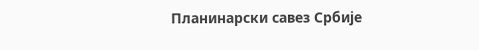Планинарски савез Србије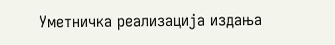Уметничка реализација издања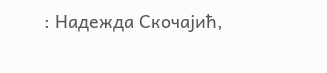: Надежда Скочајић,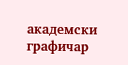академски графичар